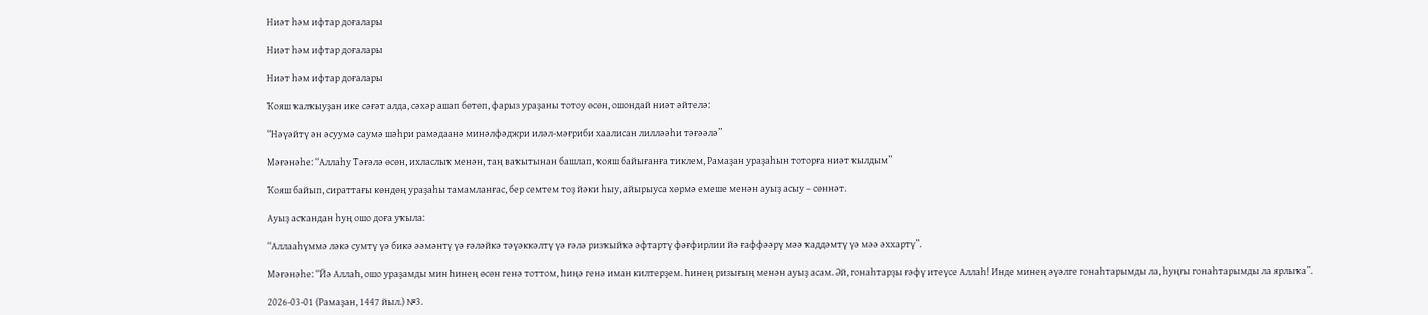Ниәт һәм ифтар доғалары

Ниәт һәм ифтар доғалары

Ниәт һәм ифтар доғалары

Ҡояш ҡалҡыуҙан ике сәғәт алда, сәхәр ашап бөтөп, фарыз ураҙаны тотоу өсөн, ошондай ниәт әйтелә:

“Нәүәйтү ән әсуумә саумә шәһри рамәдаанә минәлфәджри иләл-мәғриби хаалисан лилләәһи тәғәәлә”

Мәғәнәһе: “Аллаһу Тәғәлә өсөн, ихласлыҡ менән, таң ваҡытынан башлап, ҡояш байығанға тиклем, Рамаҙан ураҙаһын тоторға ниәт ҡылдым”

Ҡояш байып, сираттағы көндөң ураҙаһы тамамланғас, бер семтем тоҙ йәки һыу, айырыуса хөрмә емеше менән ауыҙ асыу – сөннәт.

Ауыҙ асҡандан һуң ошо доға уҡыла:

“Аллааһүммә ләкә сумтү үә бикә әәмәнтү үә ғәләйкә тәүәккәлтү үә ғәлә ризҡыйҡә әфтартү фәғфирлии йә ғаффәәрү мәә ҡаддәмтү үә мәә әххартү”.

Мәғәнәһе: “Йә АллаҺ, ошо ураҙамды мин Һинең өсөн генә тоттом, Һиңә генә иман килтерҙем. Һинең ризығың менән ауыҙ асам. Әй, гонаһтарҙы ғәфү итеүсе Аллаһ! Инде минең әүәлге гонаһтарымды ла, һуңғы гонаһтарымды ла ярлыҡа”.

2026-03-01 (Рамаҙан, 1447 йыл.) №3.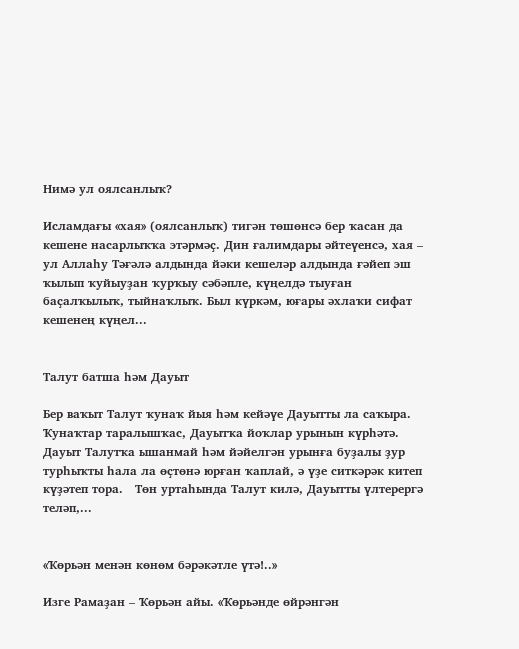Нимә ул оялсанлыҡ?

Исламдағы «хая» (оялсанлыҡ) тигән төшөнсә бер ҡасан да кешене насарлыҡҡа этәрмәҫ. Дин ғалимдары әйтеүенсә, хая – ул Аллаһу Тәғәлә алдында йәки кешеләр алдында ғәйеп эш ҡылып ҡуйыуҙан ҡурҡыу сәбәпле, күңелдә тыуған баҫалҡылыҡ, тыйнаҡлыҡ. Был күркәм, юғары әхлаҡи сифат кешенең күңел...


Талут батша һәм Дауыт

Бер ваҡыт Талут ҡунаҡ йыя һәм кейәүе Дауытты ла саҡыра. Ҡунаҡтар таралышҡас, Дауытҡа йоҡлар урынын күрһәтә. Дауыт Талутҡа ышанмай һәм йәйелгән урынға буҙалы ҙур турһыҡты һала ла өҫтөнә юрған ҡаплай, ә үҙе ситкәрәк китеп күҙәтеп тора.   Төн уртаһында Талут килә, Дауытты үлтерергә теләп,...


«Ҡөрьән менән көнөм бәрәкәтле үтә!..»

Изге Рамаҙан – Ҡөрьән айы. «Ҡөрьәнде өйрәнгән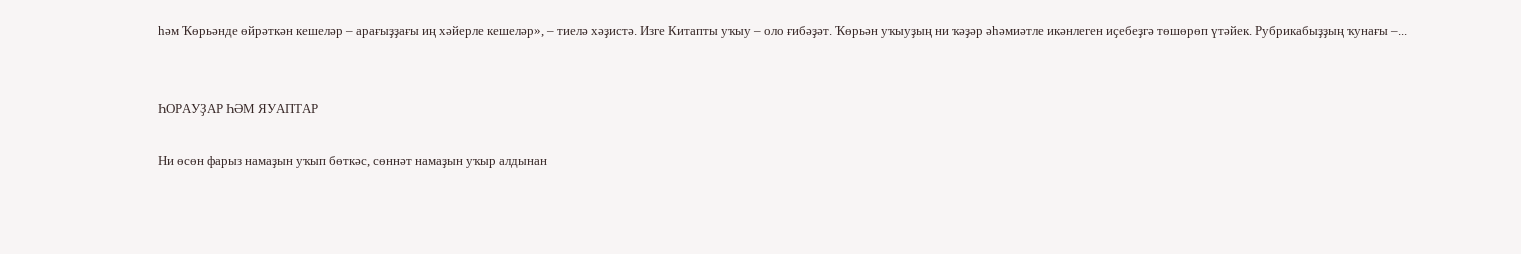һәм Ҡөрьәнде өйрәткән кешеләр – арағыҙҙағы иң хәйерле кешеләр», – тиелә хәҙистә. Изге Китапты уҡыу – оло ғибәҙәт. Ҡөрьән уҡыуҙың ни ҡәҙәр әһәмиәтле икәнлеген иҫебеҙгә төшөрөп үтәйек. Рубрикабыҙҙың ҡунағы –...


ҺОРАУҘАР ҺӘМ ЯУАПТАР

Ни өсөн фарыз намаҙын уҡып бөткәс, сөннәт намаҙын уҡыр алдынан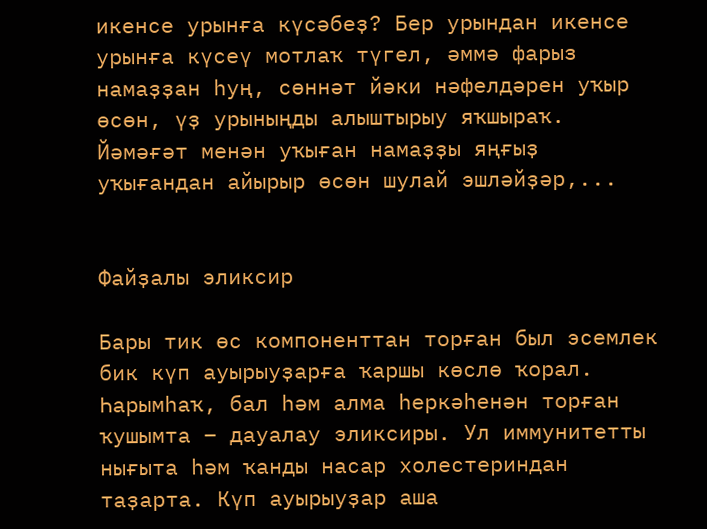икенсе урынға күсәбеҙ? Бер урындан икенсе урынға күсеү мотлаҡ түгел, әммә фарыз намаҙҙан һуң, сөннәт йәки нәфелдәрен уҡыр өсөн, үҙ урыныңды алыштырыу яҡшыраҡ. Йәмәғәт менән уҡыған намаҙҙы яңғыҙ уҡығандан айырыр өсөн шулай эшләйҙәр,...


Файҙалы эликсир

Бары тик өс компоненттан торған был эсемлек бик күп ауырыуҙарға ҡаршы көслө ҡорал. Һарымһаҡ, бал һәм алма һеркәһенән торған ҡушымта – дауалау эликсиры. Ул иммунитетты нығыта һәм ҡанды насар холестериндан таҙарта. Күп ауырыуҙар аша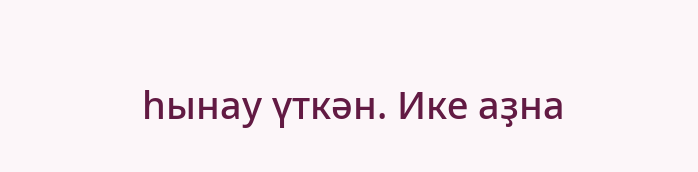һынау үткән. Ике аҙна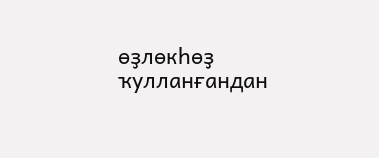өҙлөкһөҙ ҡулланғандан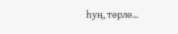һуң, төрлө...